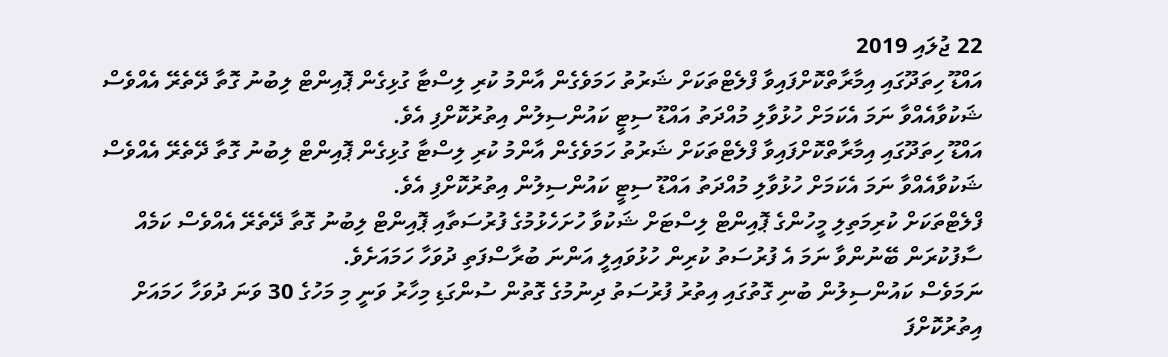22 ޖުލައި 2019
އައްޑޫ ހިތަދޫގައި އިމާރާތްކޮށްފައިވާ ފްލެޓްތަކަށް ޝަރުތު ހަމަވެގެން އާންމު ކުރި ލިސްޓާ ގުޅިގެން ޕޮއިންޓް ލިބުނު ގޮތާ ދޭތެރޭ އެއްވެސް ޝަކުވާއެއްވާ ނަމަ އެކަމަށް ހުޅުވާލި މުއްދަތު އައްޑޫ ސިޓީ ކައުންސިލުން އިތުރުކޮށްފި އެވެ.
އައްޑޫ ހިތަދޫގައި އިމާރާތްކޮށްފައިވާ ފްލެޓްތަކަށް ޝަރުތު ހަމަވެގެން އާންމު ކުރި ލިސްޓާ ގުޅިގެން ޕޮއިންޓް ލިބުނު ގޮތާ ދޭތެރޭ އެއްވެސް ޝަކުވާއެއްވާ ނަމަ އެކަމަށް ހުޅުވާލި މުއްދަތު އައްޑޫ ސިޓީ ކައުންސިލުން އިތުރުކޮށްފި އެވެ.
ފްލެޓްތަކަށް ކުރިމަތިލި މީހުންގެ ޕޮއިންޓް ލިސްޓަށް ޝަކުވާ ހުށަހެޅުމުގެ ފުރުސަތާއި ޕޮއިންޓް ލިބުނު ގޮތާ ދޭތެރޭ އެއްވެސް ކަމެއް ސާފުކުރަން ބޭނުންވާ ނަމަ އެ ފުރުސަތު ކުރިން ހުޅުވައިލީ އަންނަ ބުރާސްފަތި ދުވަހާ ހަމައަށެވެ.
ނަމަވެސް ކައުންސިލުން ބުނި ގޮތުގައި އިތުރު ފުރުސަތު ދިނުމުގެ ގޮތުން ސުންގަޑި މިހާރު ވަނީ މި މަހުގެ 30 ވަނަ ދުވަހާ ހަމައަށް އިތުރުކޮށްފަ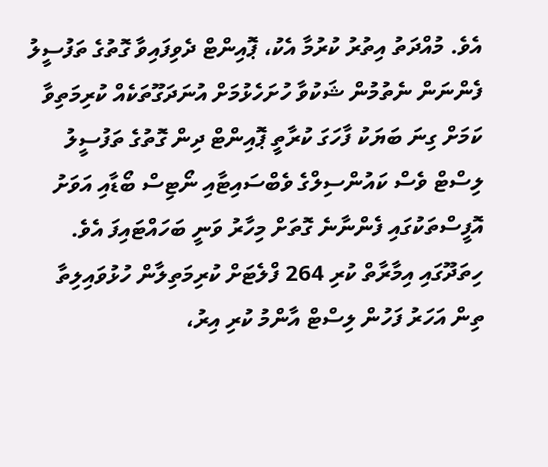އެވެ. މުއްދަތު އިތުރު ކުރުމާ އެކު، ޕޮއިންޓް ދެވިފައިވާ ގޮތުގެ ތަފުސީލު ފެންނަން ނެތުމުން ޝަކުވާ ހުށަހެޅުމަށް އުނަދަގޫތަކެއް ކުރިމަތިވާ ކަމަށް ގިނަ ބަޔަކު ފާހަގަ ކުރާތީ ޕޮއިންޓް ދިން ގޮތުގެ ތަފުސީލު ލިސްޓް ވެސް ކައުންސިލްގެ ވެބްސައިޓާއި ނޯޓިސް ބޯޑާއި އަވަށު އޮފީސްތަކުގައި ފެންނާނެ ގޮތަށް މިހާރު ވަނީ ބަހައްޓައިފަ އެވެ.
ހިތަދޫގައި އިމާރާތް ކުރި 264 ފްލެޓަށް ކުރިމަތިލާން ހުޅުވައިލިތާ ތިން އަހަރު ފަހުން ލިސްޓް އާންމު ކުރި އިރު،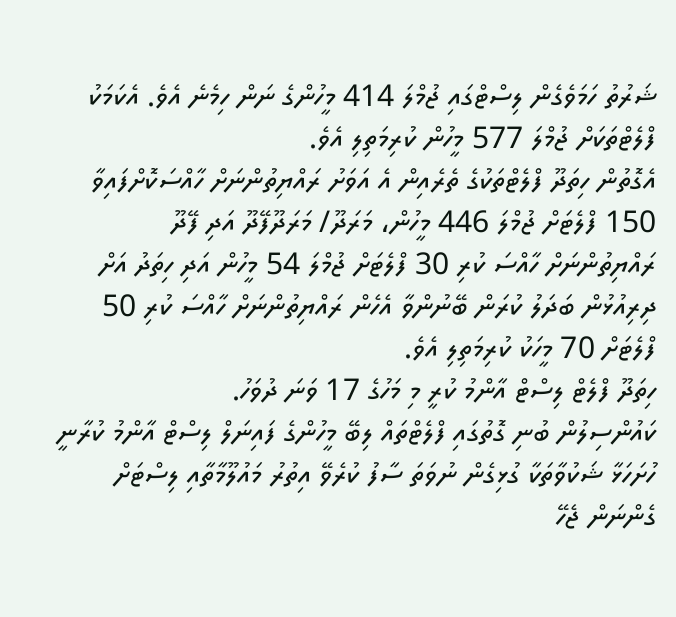ޝަރުތު ހަމަވެގެން ލިސްޓްގައި ޖުމްލަ 414 މީހުންގެ ނަން ހިމެނެ އެވެ. އެކަމަކު ފްލެޓްތަކަށް ޖުމްލަ 577 މީހުން ކުރިމަތިލި އެވެ.
އެގޮތުން ހިތަދޫ ފްލެޓްތަކުގެ ތެރެއިން އެ އަވަށު ރައްޔިތުންނަށް ހާއްސަކޮށްފައިވާ 150 ފްލެޓަށް ޖުމްލަ 446 މީހުން، މަރަދޫ/ މަރަދޫފޭދޫ އަދި ފޭދޫ ރައްޔިތުންނަށް ހާއްސަ ކުރި 30 ފްލެޓަށް ޖުމްލަ 54 މީހުން އަދި ހިތަދު އަށް ދިރިއުޅުން ބަދަލު ކުރަން ބޭނުންވާ އެހެން ރައްޔިތުންނަށް ހާއްސަ ކުރި 50 ފްލެޓަށް 70 މީހަކު ކުރިމަތިލި އެވެ.
ހިތަދޫ ފްލެޓް ލިސްޓް އާންމު ކުރީ މި މަހުގެ 17 ވަނަ ދުވަހު.
ކައުންސިލުން ބުނި ގޮތުގައި ފްލެޓްތައް ލިބޭ މީހުންގެ ފައިނަލް ލިސްޓް އާންމު ކުރާނީ ހުށަހަޅާ ޝަކުވާތަކާ ގުޅިގެން ނުވަތަ ސާފު ކުރެވޭ އިތުރު މައުލޫމާތާއި ލިސްޓަށް ގެންނަން ޖެހޭ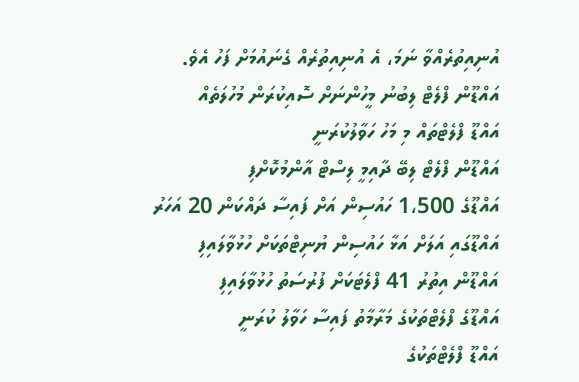އުނިއިތުރެއްވާ ނަމަ، އެ އުނިއިތުރެއް ގެނައުމަށް ފަހު އެވެ.
އައްޑޫން ފްލެޓް ލިބުނު މީހުންނަށް ސޮއިކުރަން މުހުލަތެއް
އައްޑޫ ފްލެޓްތައް މި މަހު ހަވާލުކުރަނީ
އައްޑޫން ފްލެޓް ލިބޭ ދާއިމީ ލިސްޓް އާންމުކޮށްފި
އައްޑޫގެ 1،500 ހައުސިން އަށް ފައިސާ ދައްކަން 20 އަހަރު
އައްޑޫގައި އަލަށް އަޅާ ހައުސިން ޔުނިޓްތަކަށް ހުޅުވާލައިފި
އައްޑޫން އިތުރު 41 ފްލެޓަކަށް ފުރުސަތު ހުޅުވާލައިފި
އައްޑޫގެ ފްލެޓްތަކުގެ މަރާމާތު ފައިސާ ހަވާލު ކުރަނީ
އައްޑޫ ފްލެޓްތަކުގެ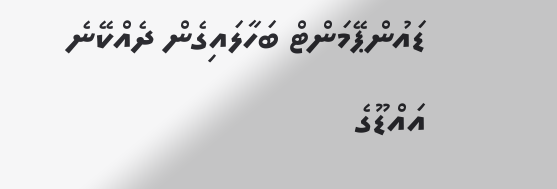ޑައުންޕޭމަންޓް ބަހާލައިގެން ދެއްކޭނެ
އައްޑޫގެ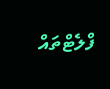ފްލެޓްތައް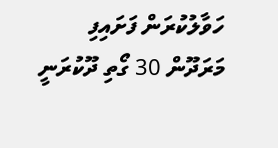ހަވާލުކުރަން ފަށައިފި
މަރަދޫން 30 ގޯތި ދޫކުރަނީ